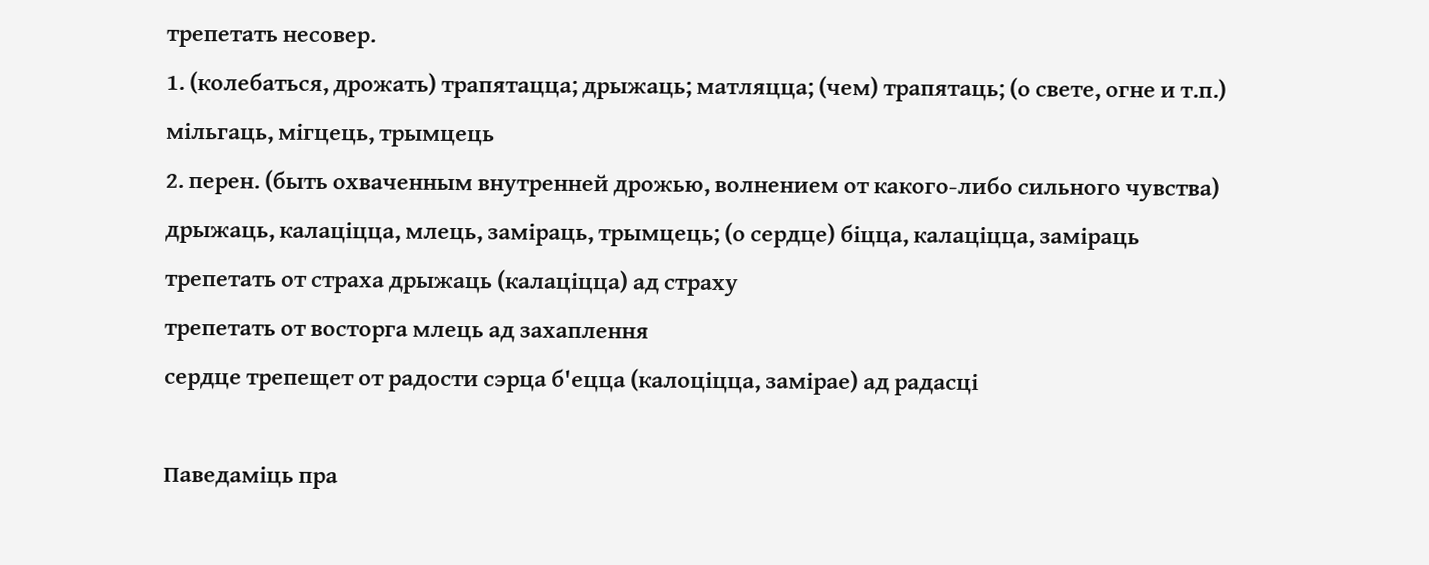трепетать несовер.
1. (колебаться, дрожать) трапятацца; дрыжаць; матляцца; (чем) трапятаць; (о свете, огне и т.п.) мільгаць, мігцець, трымцець
2. перен. (быть охваченным внутренней дрожью, волнением от какого-либо сильного чувства) дрыжаць, калаціцца, млець, заміраць, трымцець; (о сердце) біцца, калаціцца, заміраць
трепетать от страха дрыжаць (калаціцца) ад страху
трепетать от восторга млець ад захаплення
сердце трепещет от радости сэрца б'ецца (калоціцца, замірае) ад радасці

Паведаміць пра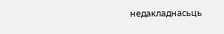недакладнасьць